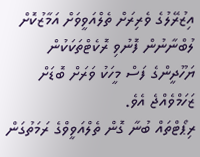އިޒުރޭލުގެ ވެރިރަށް ތެލްއަވީވަށް އަމާޒުކޮށް ލުބްނާނުން ފޮނުވި ރޮކެޓްތަކަކުން ޔަހޫދީންގެ ފަސް މީހަކު ވަރަށް ބޮޑަށް ޒަހަމްވެއްޖެ އެވެ.
ރިޕޯޓްތައް ބުނާ ގޮން ތެލްއަވީވްގެ ރަމަތުގަން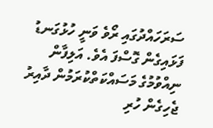ސަރަހައްދުގައި ރޯވެ ވަނީ ހުޅުގަނޑު ފަޅައިގެން ގޮސްފަ އެވެ. އަލިފާން ނިއްވުމުގެ މަސައްކަތްކުރަމުން ދާއިރު ޖެހިގެން ހުރި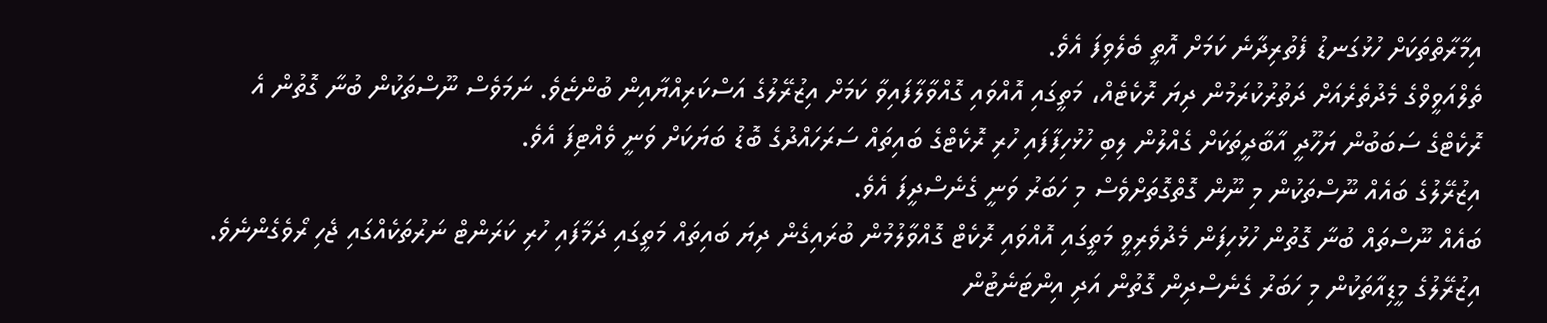އިމާރާތްތަކަށް ހުޅުގަނޑު ފެތުރިދާނެ ކަމަށް އޮތީ ބެލެވިފަ އެވެ.
ތެލްއަވީވްގެ މެދުތެރެއަށް ދަތުރުކުރަމުން ދިޔަ ރޮކެޓެއް، މަތީގައި އޮއްވައި ގޮއްވާލާފައިވާ ކަމަށް އިޒުރޭލުގެ އަސްކަރިއްޔާއިން ބުންޏެވެ. ނަމަވެސް ނޫސްތަކުން ބުނާ ގޮތުން އެ ރޮކެޓްގެ ސަބަބުން ޔަހޫދީ އާބާދީތަކަށް ގެއްލުން ލިބި ހުޅުހިފާފައި ހުރި ރޮކެޓްގެ ބައިތައް ސަރަހައްދުގެ ބޮޑު ބަޔަކަށް ވަނީ ވެއްޓިފަ އެވެ.
އިޒުރޭލުގެ ބައެއް ނޫސްތަކުން މި ނޫން ގޮތްގޮތަށްވެސް މި ހަބަރު ވަނީ ގެނެސްދީފަ އެވެ.
ބައެއް ނޫސްތައް ބުނާ ގޮތުން ހުޅުހިފަން މެދުވެރިވީ މަތީގައި އޮއްވައި ރޮކެޓް ގޮއްވާލުމުން ބުރައިގެން ދިޔަ ބައިތައް މަތީގައި ދަމާފައި ހުރި ކަރަންޓް ނަރުތަކެއްގައި ޖެހި ރޯވެގެންނެވެ.
އިޒުރޭލުގެ މީޑިއާތަކުން މި ހަބަރު ގެނެސްދިން ގޮތުން އަދި އިންޓަނެޓުން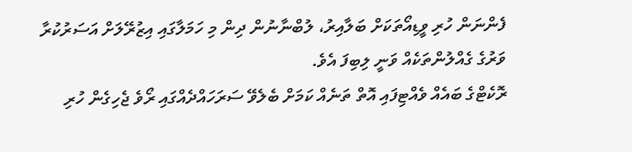ފެންނަން ހުރި ވީޑިއޯތަކަށް ބަލާއިރު، ލުބްނާނުން ދިން މި ހަމަލާގައި އިޒުރޭލަށް އަސަރުކުރާ ވަރުގެ ގެއްލުންތަކެއް ވަނީ ލިބިފަ އެވެ.
ރޮކެޓްގެ ބައެއް ވެއްޓިފައި އޮތް ތަނެއް ކަމަށް ބެލެވޭ ސަރަހައްދެއްގައި ރޯވެ ޖެހިގެން ހުރި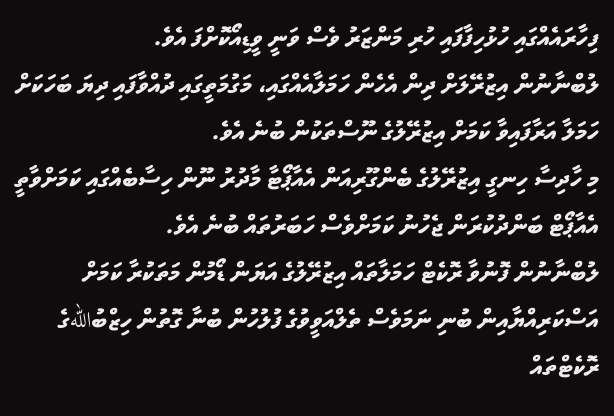ފިހާރައެއްގައި ހުޅުހިފާފައި ހުރި މަންޒަރު ވެސް ވަނީ ވީޑިއޯކޮށްފަ އެވެ.
ލުބްނާނުން އިޒުރޭލަށް ދިން އެހެން ހަމަލާއެއްގައި، މަގުމަތީގައި ދުއްވާފައި ދިޔަ ބަހަކަށް ހަމަލާ އަރާފައިވާ ކަމަށް އިޒުރޭލުގެ ނޫސްތަކުން ބުނެ އެވެ.
މި ހާދިސާ ހިނގީ އިޒުރޭލުގެ ބެންގޫރިއަން އެއާޕޯޓާ މާދުރު ނޫން ހިސާބެއްގައި ކަމަށްވާތީ އެއާޕޯޓް ބަންދުކުރަން ޖެހުނު ކަމަށްވެސް ހަބަރުތައް ބުނެ އެވެ.
ލުބްނާނުން ފޮނުވާ ރޮކެޓް ހަމަލާތައް އިޒުރޭލުގެ އަޔަން ޑޯމުން މަތަކުރާ ކަމަށް އަސްކަރިއްޔާއިން ބުނި ނަމަވެސް ތެލްއަވީވުގެ ފުލުހުން ބުނާ ގޮތުން ހިޒްބުاللهގެ ރޮކެޓްތައް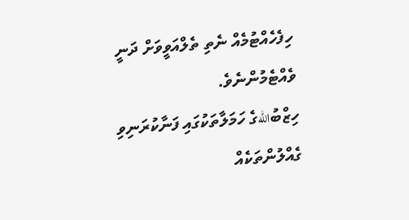ހިފެހެއްޓުމެއް ނެތި ތެލްއަވީވަށް ދަނީ ވެއްޓެމުންނެވެ.
ހިޒްބުاللهގެ ހަމަލާތަކުގައި ފަނާކުރަނިވި ގެއްލުންތަކެއް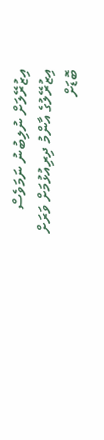އިޒުރޭލަށް ނުލިބުނު ނަމަވެސް އިޒުރޭލުގެ އާންމު ދިރިއުޅުމަށް ވަރަށް ބޮޑަށް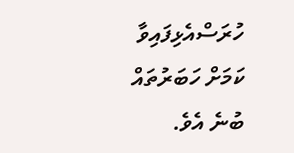ހުރަސްއެޅިފައިވާ ކަމަށް ހަބަރުތައް ބުނެ އެވެ.